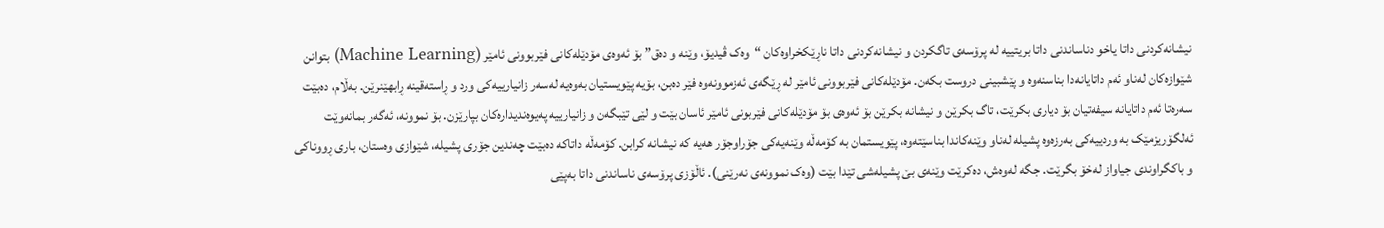نیشانەکردنی داتا یاخو دناساندنی داتا بریتییە لە پرۆسەی تاگکردن و نیشانەکردنی داتا ناڕێکخراوەکان “وەک ڤیدیۆ، وێنە و دەق” بۆ ئەوەی مۆدێلەکانی فێربوونی ئامێر (Machine Learning) بتوانن شێوازەکان لەناو ئەم داتایانەدا بناسنەوە و پێشبینی دروست بکەن. مۆدێلەکانی فێربوونی ئامێر لە ڕێگەی ئەزموونەوە فێر دەبن، بۆیە پێویستیان بەوەیە لەسەر زانیارییەکی ورد و ڕاستەقینە ڕابهێنرێن. بەڵام، دەبێت سەرەتا ئەم داتایانە سیفەتیان بۆ دیاری بکرێت، تاگ بکرێن و نیشانە بکرێن بۆ ئەوەی بۆ مۆدێلەکانی فێربونی ئامێر ئاسان بێت و لێی تێبگەن و زانیارییە پەیوەندیدارەکان بپارێزن. بۆ نموونە، ئەگەر بمانەوێت ئەلگۆریزمێک بە وردییەکی بەرزەوە پشیلە لەناو وێنەکاندا بناسێتەوە، پێویستمان بە کۆمەڵە وێنەیەکی جۆراوجۆر هەیە کە نیشانە کرابن. کۆمەڵە داتاکە دەبێت چەندین جۆری پشیلە، شێوازی وەستان، باری ڕووناکی و باکگراوندی جیاواز لەخۆ بگرێت. جگە لەوەش، دەکرێت وێنەی بێ پشیلەشی تێدا بێت (وەک نموونەی نەرێنی). ئاڵۆزی پرۆسەی ناساندنی داتا بەپێی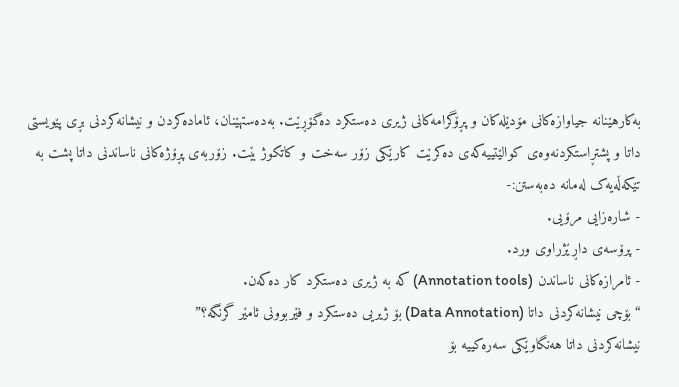بەکارهێنانە جیاوازەکانی مۆدێلەکان و پڕۆگرامەکانی ژیری دەستکرد دەگۆڕێت. بەدەستهێنان، ئامادەکردن و نیشانەکردنی بڕی پێویستی داتا و پشتڕاستکردنەوەی کوالێتییەکەی دەکرێت کارێکی زۆر سەخت و کاتکوژ بێت. زۆربەی پڕۆژەکانی ناساندنی داتا پشت بە تێکەڵەیەک لەمانە دەبەستن:-
- شارەزایی مرۆیی.
- پرۆسەی داڕێژراوی ورد.
- ئامرازەکانی ناساندن (Annotation tools) کە بە ژیری دەستکرد کار دەکەن.
“بۆچی نیشانەکردنی داتا (Data Annotation) بۆ ژیریی دەستکرد و فێربوونی ئامێر گرنگە؟”
نیشانەکردنی داتا هەنگاوێکی سەرەکییە بۆ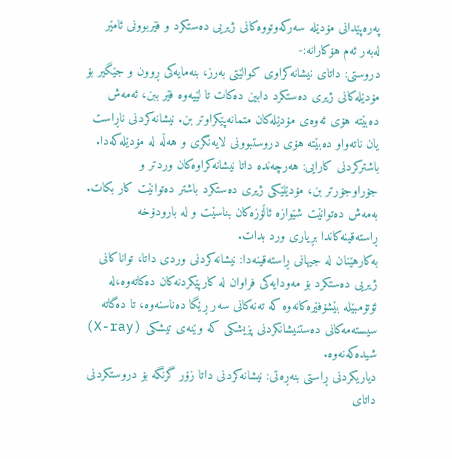پەرەپێدانی مۆدێلە سەرکەوتووەکانی ژیریی دەستکرد و فێربوونی ئامێر لەبەر ئەم هۆکارانە:-
دروستی: داتای نیشانەکراوی کوالێتی بەرز، بنەمایەکی ڕوون و جێگیر بۆ مۆدێلەکانی ژیری دەستکرد دابین دەکات تا لێیەوە فێر ببن، ئەمەش دەبێتە هۆی ئەوەی مۆدێلەکان متمانەپێکراوتر بن. نیشانەکردنی ناڕاست یان ناتەواو دەبێتە هۆی دروستبوونی لایەنگری و هەڵە لە مۆدێلەکەدا.
باشترکردنی کارایی: هەرچەندە داتا نیشانەکراوەکان وردتر و جۆراوجۆرتر بن، مۆدێلێکی ژیری دەستکرد باشتر دەتوانێت کار بکات. بەمەش دەتوانێت شێوازە ئاڵۆزەکان بناسێت و لە بارودۆخە ڕاستەقینەکاندا بڕیاری ورد بدات.
بەکارهێنان لە جیهانی ڕاستەقینەدا: نیشانەکردنی وردی داتا، تواناکانی ژیریی دەستکرد بۆ مەودایەکی فراوان لە کارپێکردنەکان دەکاتەوە،لە ئۆتۆمبێلە بێشۆفێرەکانەوە کە تەنەکانی سەر ڕێگا دەناسنەوە، تا دەگاتە سیستەمەکانی دەستنیشانکردنی پزیشکی کە وێنەی تیشکی (X-ray) شیدەکەنەوە.
دیاریکردنی ڕاستی بنەڕەتی: نیشانەکردنی داتا زۆر گرنگە بۆ دروستکردنی داتای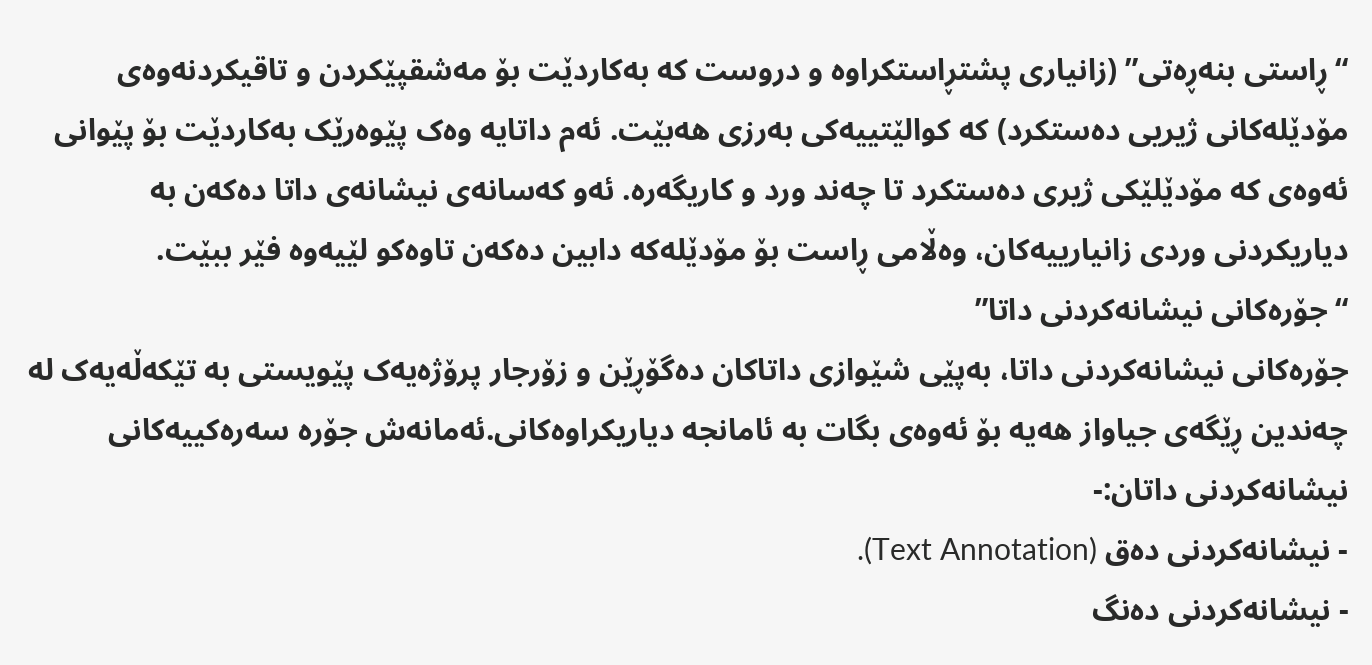“ڕاستی بنەڕەتی” (زانیاری پشتڕاستکراوە و دروست کە بەکاردێت بۆ مەشقپێکردن و تاقیکردنەوەی مۆدێلەکانی ژیریی دەستکرد) کە کوالێتییەکی بەرزی هەبێت. ئەم داتایە وەک پێوەرێک بەکاردێت بۆ پێوانی ئەوەی کە مۆدێلێکی ژیری دەستکرد تا چەند ورد و کاریگەرە. ئەو کەسانەی نیشانەی داتا دەکەن بە دیاریکردنی وردی زانیارییەکان، وەڵامی ڕاست بۆ مۆدێلەکە دابین دەکەن تاوەکو لێیەوە فێر ببێت.
“جۆرەکانی نیشانەکردنی داتا”
جۆرەکانی نیشانەکردنی داتا، بەپێی شێوازی داتاکان دەگۆڕێن و زۆرجار پرۆژەیەک پێویستی بە تێکەڵەیەک لە چەندین ڕێگەی جیاواز هەیە بۆ ئەوەی بگات بە ئامانجە دیاریکراوەکانی.ئەمانەش جۆرە سەرەکییەکانی نیشانەکردنی داتان:-
- نیشانەکردنی دەق (Text Annotation).
- نیشانەکردنی دەنگ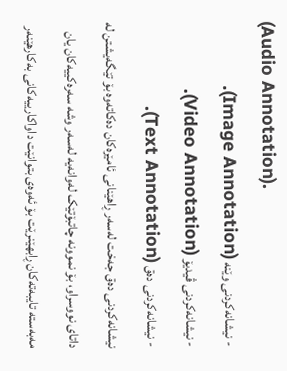(Audio Annotation).
- نیشانەکردنی وێنە (Image Annotation).
- نیشانەکردنی ڤیدیۆ (Video Annotation).
- نیشانەکردنی دەق (Text Annotation).
نیشانەکردنی دەق جەخت لەسەر ڕاهێنانی ئامێرەکان دەکاتەوە بۆ تێگەیشتن لە داتای نووسراو، بۆ نموونە چاتبۆتێک لەوانەیە لەسەر وشە سەرەکییەکان یان مەبەستە تایبەتەکان ڕابهێنرێت بۆ ئەوەی بتوانێت داواکارییەکانی بەکارهێنەر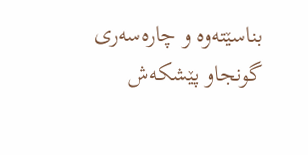بناسێتەوە و چارەسەری گونجاو پێشکەش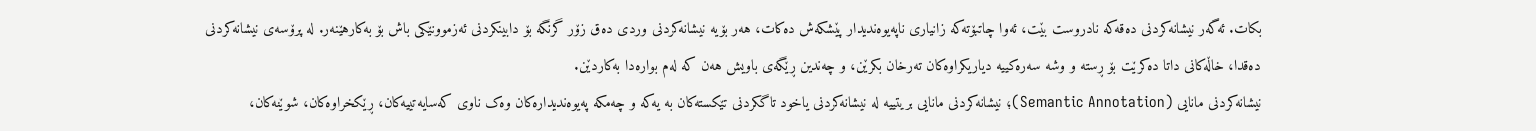بکات. ئەگەر نیشانەکردنی دەقەکە نادروست بێت، ئەوا چاتبۆتەکە زانیاری ناپەیوەندیدار پێشکەش دەکات، هەر بۆیە نیشانەکردنی وردی دەق زۆر گرنگە بۆ دابینکردنی ئەزموونێکی باش بۆ بەکارهێنەر. لە پرۆسەی نیشانەکردنی دەقدا، خاڵەکانی داتا دەکرێت بۆ ڕستە و وشە سەرەکییە دیاریکراوەکان تەرخان بکرێن، و چەندین ڕێگەی باویش هەن کە لەم بوارەدا بەکاردێن.
نیشانەکردنی مانایی (Semantic Annotation)؛ نیشانەکردنی مانایی بریتییە لە نیشانەکردنی یاخود تاگکردنی تێکستەکان بە یەکە و چەمکە پەیوەندیدارەکان وەک ناوی کەسایەتییەکان، ڕێکخراوەکان، شوێنەکان،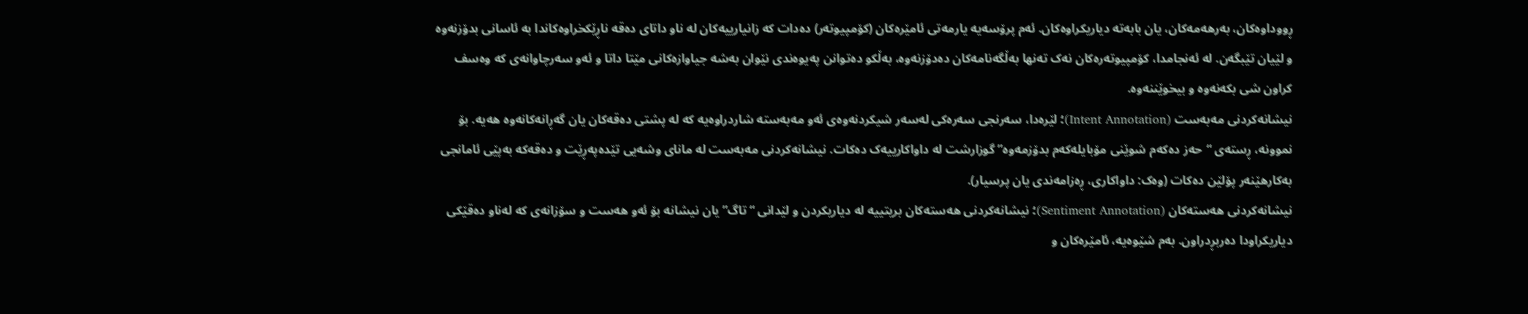ڕووداوەکان، بەرهەمەکان، یان بابەتە دیاریکراوەکان. ئەم پرۆسەیە یارمەتی ئامێرەکان (کۆمپیوتەر) دەدات کە زانیارییەکان لە ناو داتای دەقە ناڕێکخراوەکاندا بە ئاسانی بدۆزنەوە و لێیان تێبگەن. لە ئەنجامدا، کۆمپیوتەرەکان نەک تەنها بەڵگەنامەکان دەدۆزنەوە، بەڵکو دەتوانن پەیوەندی نێوان بەشە جیاوازەکانی مێتا داتا و ئەو سەرچاوانەی کە وەسف کراون شی بکەنەوە و بیخوێننەوە.
نیشانەکردنی مەبەست (Intent Annotation)؛ لێرەدا، سەرنجی سەرەکی لەسەر شیکردنەوەی ئەو مەبەستە شاردراوەیە کە لە پشتی دەقەکان یان گەڕانەکانەوە هەیە. بۆ نموونە، ڕستەی “حەز دەکەم شوێنی مۆبایلەکەم بدۆزمەوە” گوزارشت لە داواکارییەک دەکات. نیشانەکردنی مەبەست لە مانای وشەیی تێدەپەڕێت و دەقەکە بەپێی ئامانجی بەکارهێنەر پۆلێن دەکات (وەک: داواکاری، ڕەزامەندی یان پرسیار).
نیشانەکردنی هەستەکان (Sentiment Annotation)؛ نیشانەکردنی هەستەکان بریتییە لە دیاریکردن و لێدانی “تاگ” یان نیشانە بۆ ئەو هەست و سۆزانەی کە لەناو دەقێکی دیاریکراودا دەربڕدراون. بەم شێوەیە، ئامێرەکان و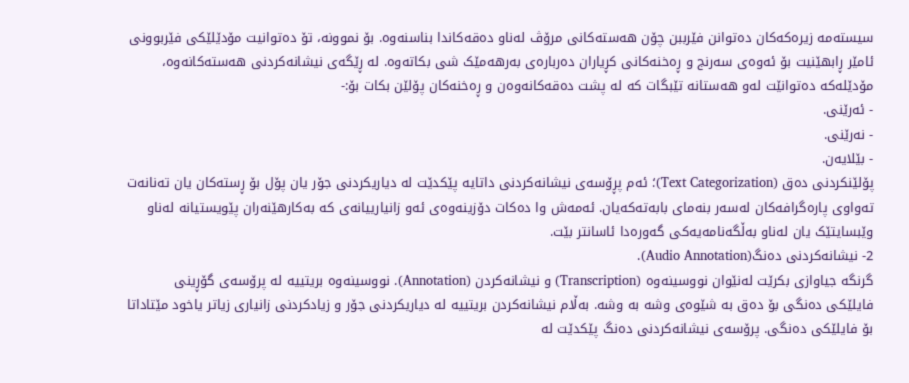سیستەمە زیرەکەکان دەتوانن فێرببن چۆن هەستەکانی مرۆڤ لەناو دەقەکاندا بناسنەوە. بۆ نموونە، تۆ دەتوانیت مۆدێلێکی فێربوونی ئامێر ڕابهێنیت بۆ ئەوەی سەرنج و ڕەخنەکانی کڕیاران دەربارەی بەرهەمێک شی بکاتەوە. لە ڕێگەی نیشانەکردنی هەستەکانەوە، مۆدێلەکە دەتوانێت لەو هەستانە تێبگات کە لە پشت دەقەکانەوەن و ڕەخنەکان پۆلێن بکات بۆ:-
- ئەرێنی.
- نەرێنی.
- بێلایەن.
پۆلێنکردنی دەق (Text Categorization)؛ ئەم پڕۆسەی نیشانەکردنی داتایە پێکدێت لە دیاریکردنی جۆر یان پۆل بۆ ڕستەکان یان تەنانەت تەواوی پارەگرافەکان لەسەر بنەمای بابەتەکەیان. ئەمەش وا دەکات دۆزینەوەی ئەو زانیارییانەی کە بەکارهێنەران پێویستیانە لەناو وێبسایتێک یان لەناو بەڵگەنامەیەکی گەورەدا ئاسانتر بێت.
2- نیشانەکردنی دەنگ(Audio Annotation).
گرنگە جیاوازی بکرێت لەنێوان نووسینەوە (Transcription) و نیشانەکردن (Annotation). نووسینەوە بریتییە لە پرۆسەی گۆڕینی فایلێکی دەنگی بۆ دەق بە شێوەی وشە بە وشە. بەڵام نیشانەکردن بریتییە لە دیاریکردنی جۆر و زیادکردنی زانیاری زیاتر یاخود مێتاداتا بۆ فایلێکی دەنگی. پرۆسەی نیشانەکردنی دەنگ پێکدێت لە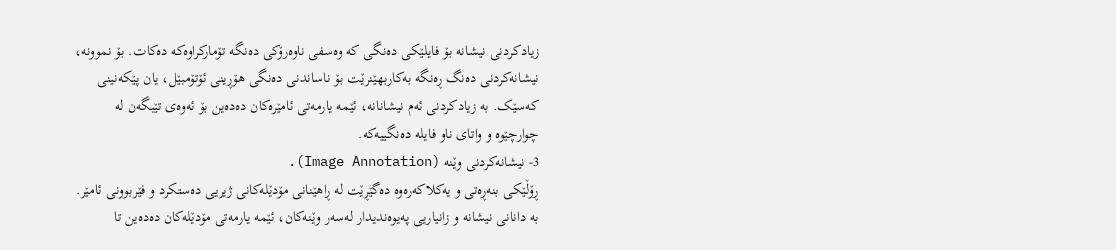زیادکردنی نیشانە بۆ فایلێکی دەنگی کە وەسفی ناوەرۆکی دەنگە تۆمارکراوەکە دەکات. بۆ نموونە، نیشانەکردنی دەنگ ڕەنگە بەکاربهێنرێت بۆ ناساندنی دەنگی هۆڕینی ئۆتۆمبێل، یان پێکەنینی کەسێک. بە زیادکردنی ئەم نیشانانە، ئێمە یارمەتی ئامێرەکان دەدەین بۆ ئەوەی تێبگەن لە چوارچێوە و واتای ناو فایلە دەنگییەکە.
3- نیشانەکردنی وێنە (Image Annotation).
ڕۆڵێکی بنەڕەتی و یەکلاکەرەوە دەگێڕێت لە ڕاهێنانی مۆدێلەکانى ژیریی دەستکرد و فێربوونی ئامێر. بە دانانی نیشانە و زانیاریی پەیوەندیدار لەسەر وێنەکان، ئێمە یارمەتی مۆدێلەکان دەدەین تا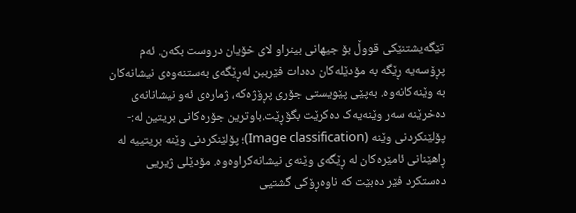تێگەیشتنێکی قووڵ بۆ جیهانی بینراو لای خۆیان دروست بکەن. ئەم پڕۆسەیە ڕێگە بە مۆدێلەکان دەدات فێرببن لەڕێگەی بەستنەوەی نیشانەکان بە وێنەکانەوە. بەپێی پێویستی جۆری پڕۆژەکە، ژمارەی ئەو نیشانانەی دەخرێنە سەر وێنەیەک دەکرێت بگۆڕێت.باوترین جۆرەکانی بریتین لە:-
پۆلێنکردنی وێنە (Image classification)؛ پۆلێنکردنی وێنە بریتییە لە ڕاهێنانی ئامێرەکان لە ڕێگەی وێنەی نیشانەکراوەوە. مۆدێلی ژیریی دەستکرد فێر دەبێت کە ناوەڕۆکی گشتیی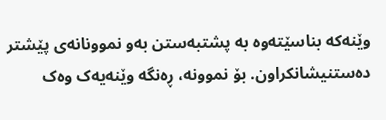وێنەکە بناسێتەوە بە پشتبەستن بەو نموونانەی پێشتر دەستنیشانکراون. بۆ نموونە، ڕەنگە وێنەیەک وەک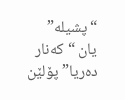“پشیلە” یان “کەنار دەریا” پۆلێن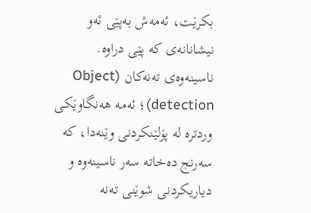بکرێت، ئەمەش بەپێی ئەو نیشانانەی کە پێی دراوە.
ناسینەوەی تەنەکان (Object detection)؛ ئەمە هەنگاوێکی وردترە لە پۆلێنکردنی وێنەدا، کە سەرنج دەخاتە سەر ناسینەوە و دیاریکردنی شوێنی تەنە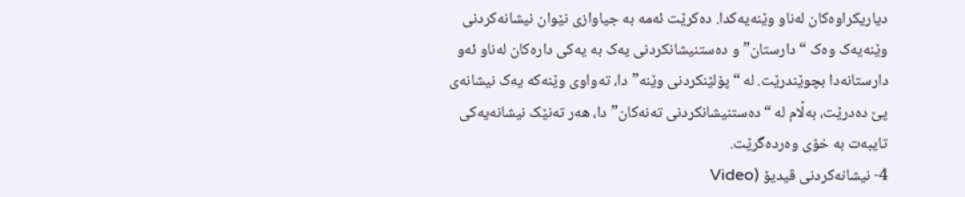دیاریکراوەکان لەناو وێنەیەکدا. دەکرێت ئەمە بە جیاوازی نێوان نیشانەکردنی وێنەیەک وەک “دارستان” و دەستنیشانکردنی یەک بە یەکی دارەکان لەناو ئەو دارستانەدا بچوێندرێت. لە “پۆلێنکردنی وێنە”دا، تەواوی وێنەکە یەک نیشانەی پێ دەدرێت، بەڵام لە “دەستنیشانکردنی تەنەکان”دا، هەر تەنێک نیشانەیەکی تایبەت بە خۆی وەردەگرێت.
4- نیشانەکردنی ڤیدیۆ (Video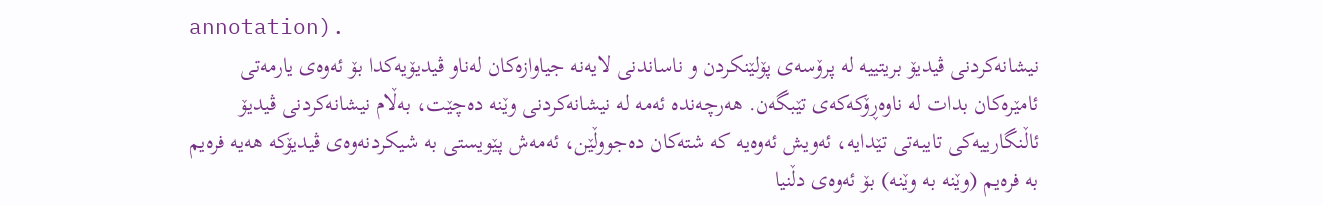annotation).
نیشانەکردنی ڤیدیۆ بریتییە لە پرۆسەی پۆلێنکردن و ناساندنی لایەنە جیاوازەکان لەناو ڤیدیۆیەکدا بۆ ئەوەی یارمەتی ئامێرەکان بدات لە ناوەڕۆکەکەی تێبگەن. هەرچەندە ئەمە لە نیشانەکردنی وێنە دەچێت، بەڵام نیشانەکردنی ڤیدیۆ ئاڵنگارییەکی تایبەتی تێدایە، ئەویش ئەوەیە کە شتەکان دەجووڵێن، ئەمەش پێویستی بە شیکردنەوەی ڤیدیۆکە هەیە فرەیم بە فرەیم (وێنە بە وێنە) بۆ ئەوەی دڵنیا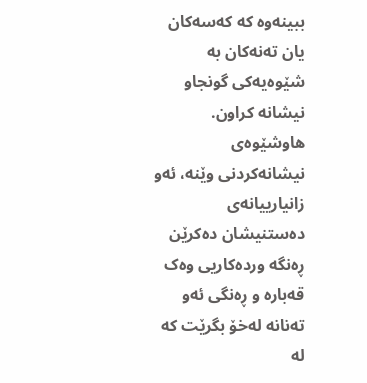ببینەوە کە کەسەکان یان تەنەکان بە شێوەیەکی گونجاو نیشانە کراون. هاوشێوەی نیشانەکردنی وێنە، ئەو زانیارییانەی دەستنیشان دەکرێن ڕەنگە وردەکاریی وەک قەبارە و ڕەنگی ئەو تەنانە لەخۆ بگرێت کە لە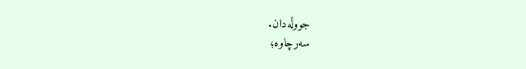جووڵەدان.
سەرچاوە؛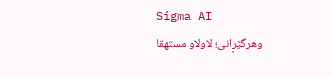Sigma AI
وهرگێڕانی؛ لاولاو مستهقا